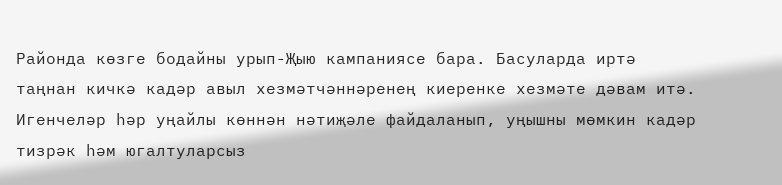Районда көзге бодайны урып-Җыю кампаниясе бара. Басуларда иртә таңнан кичкә кадәр авыл хезмәтчәннәренең киеренке хезмәте дәвам итә. Игенчеләр һәр уңайлы көннән нәтиҗәле файдаланып, уңышны мөмкин кадәр тизрәк һәм югалтуларсыз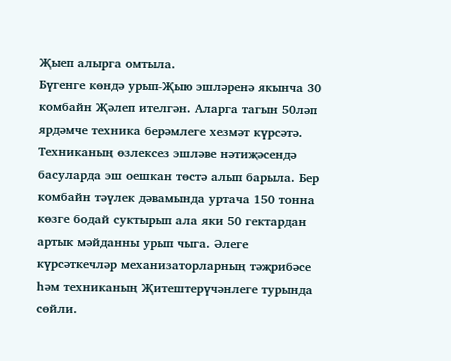Җыеп алырга омтыла.
Бүгенге көндә урып-Җыю эшләренә якынча 30 комбайн Җәлеп ителгән. Аларга тагын 50ләп ярдәмче техника берәмлеге хезмәт күрсәтә. Техниканың өзлексез эшләве нәтиҗәсендә басуларда эш оешкан төстә алып барыла. Бер комбайн тәүлек дәвамында уртача 150 тонна көзге бодай суктырып ала яки 50 гектардан артык мәйданны урып чыга. Әлеге күрсәткечләр механизаторларның тәҗрибәсе һәм техниканың Җитештерүчәнлеге турында сөйли.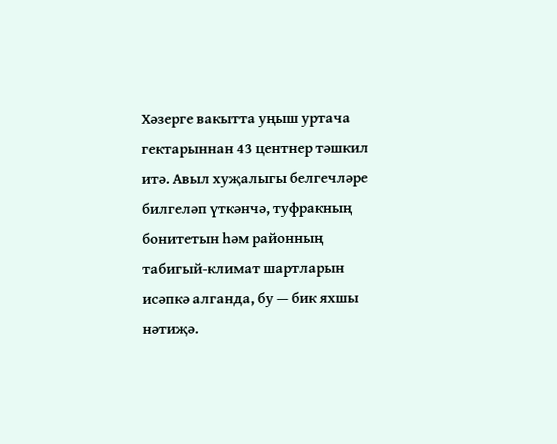Хәзерге вакытта уңыш уртача гектарыннан 43 центнер тәшкил итә. Авыл хуҗалыгы белгечләре билгеләп үткәнчә, туфракның бонитетын һәм районның табигый-климат шартларын исәпкә алганда, бу — бик яхшы нәтиҗә.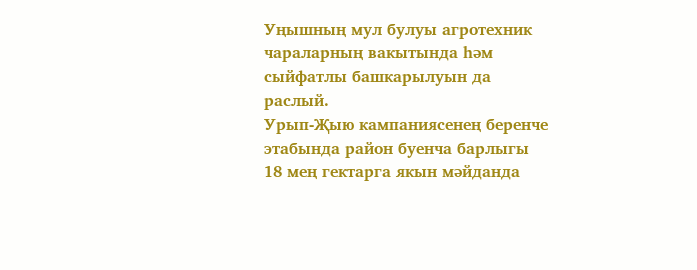Уңышның мул булуы агротехник чараларның вакытында һәм сыйфатлы башкарылуын да раслый.
Урып-Җыю кампаниясенең беренче этабында район буенча барлыгы 18 мең гектарга якын мәйданда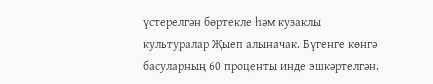үстерелгән бөртекле һәм кузаклы культуралар Җыеп алыначак. Бүгенге көнгә басуларның 60 проценты инде эшкәртелгән.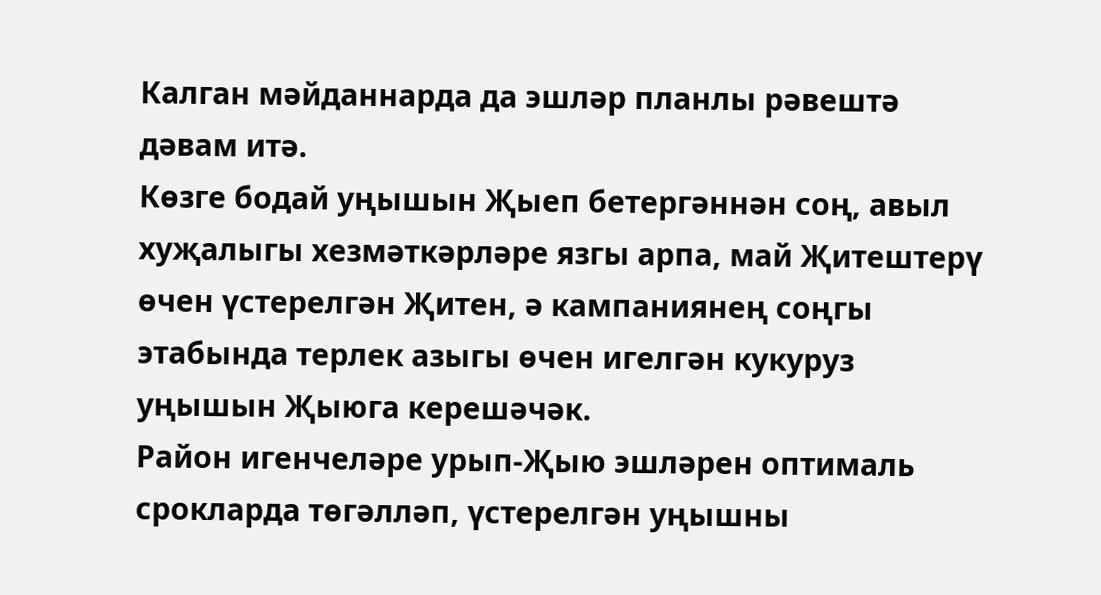Калган мәйданнарда да эшләр планлы рәвештә дәвам итә.
Көзге бодай уңышын Җыеп бетергәннән соң, авыл хуҗалыгы хезмәткәрләре язгы арпа, май Җитештерү өчен үстерелгән Җитен, ә кампаниянең соңгы этабында терлек азыгы өчен игелгән кукуруз уңышын Җыюга керешәчәк.
Район игенчеләре урып-Җыю эшләрен оптималь срокларда төгәлләп, үстерелгән уңышны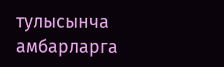тулысынча амбарларга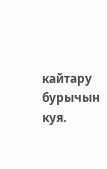кайтару бурычын куя.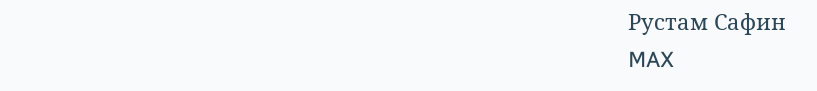Рустам Сафин
MAX